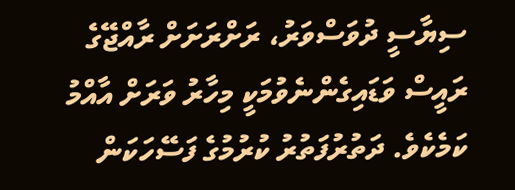ސިޔާސީ ދުވަސްވަރު، ރަށްރަށަށް ރާއްޖޭގެ ރައީސް ވަޑައިގެންނެވުމަކީ މިހާރު ވަރަށް އާއްމު ކަމެކެވެ. ދަތުރުފަތުރު ކުރުމުގެ ފަސޭހަކަން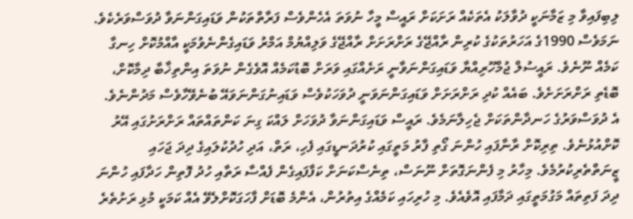ލިބިފައިވާ މި ޒަމާނަކީ ދުވާލަކު އެތަކެއް ރަށަކަށް ރައީސް މީހާ ނުވަތަ އެހެންވެސް ފަރާތްތަކުން ވަޑައިގަންނަވާ ދުވަސްވަރެކެވެ. ނަމަވެސް 1990ގެ އަހަރުތަކުގެ ކުރިން ރާއްޖޭގެ ރަށްރަށަށް ރާއްޖޭގެ ވަލިއްޔުމް އަމްރު ވަޑައިގެންނެވުމަކީ އާއްމުކޮށް ހިނގާ ކަމެއް ނޫނެވެ. ރައީސުލް ޖުމްހޫރިއްޔާ ވަޑައިގަންނަވާނީ ރަށެއްގައި ވަރަށް ބޮޑުކަމެއް އޮވެގެން ނުވަތަ އިންތިޚާބާ ދިމާކޮށް، ބޮޑެތި ރަށްރަށަށެވެ. ބައެއް ކުދި ރަށްރަށަށް ވަޑައިގަންނަވަނީ ދުވަހަކުވެސް ވަޑައިނުގަންނަވައޭ ބުނެވޭހާވެސް މަދުންނެވެ.
އެ ދުވަސްވަރުގެ ހަނދާންތަކަށް ޖެހިލާނަމެވެ. ރައީސް ވަޑައިގަންނަވާ ދުވަހަށް ލައްކަ ގިނަ ކަންތައްތައް ރަށްރަށުގައި އޭރު ކޮށްއުޅުނެވެ. ތިރިކޮށް ރާނާފައި ހުންނަ ގޯތި ފާރު މަތީގައި ކުރުދަނޑީގައި ފެހި، ރަތް، އަދި ހުދުކުލައިގެ ދިދަ ޖަހައި ޒީނަތްތެރިކުރުމެވެ. މިހާރު މި ފެންނަގޮތަށް ނޫނަސް، ތިނެސްކަނަށް ކަފާފައިގެން ފެއްސާ ރަތާއި ހުދު ފޮތިން ހަދާފައި ހުންނަ ދިދަ ފަތިތައް މަގުމަތީގައި ދަމާފައި އޮވެއެވެ. މި ހުރިހައި ކަމެއްގެ އިތުރުން، އެންމެ ބޮޑަށް ފާހަގަކޮށްލެވޭ އެއް ކަމަކީ މުޅި ރަށުތެރެ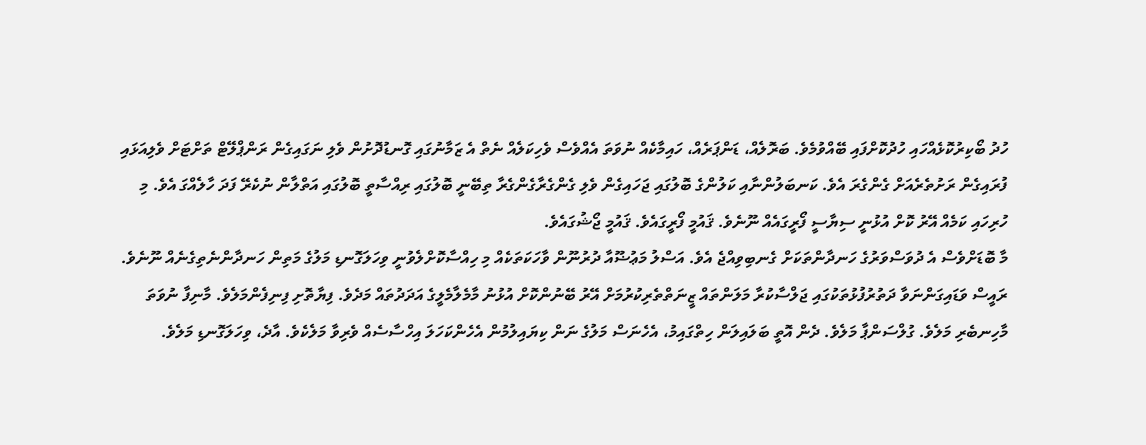ހުދު ބޯކިރުކޮޅެއްހައި ހުދުކޮށްފައި ބޭއްވުމެވެ. ބަރޮލެއް، ޑަންޕަރެއް، ހައިމާކެއް ނުވަތަ އެއްވެސް ވެހިކަލެއް ނެތް އެ ޒަމާނުގައި ގޮނޑުދޮށުން ވެލި ނަގައިގެން ރަންޕްލޭޓް ތަށްޓަށް ވެލިއަޅައި ފުރައިގެން ރަށުތެރެއަށް ގެންގެރަ އެވެ. ކަނބަލުންނާއި ކަލުންގެ ބޮލުގައި ޖަހައިގެން ވެލި ގެންގެރާގެންގެރާ ތިބޭނީ ބޮލުގައި ރިއްސާތީ ބޮލުގައި އަތްލާން ނުކެރޭ ފަދަ ހާލެއްގަ އެވެ. މި ހުރިހައި ކަމެއް އޭރު ކޮށް އުޅުނީ ސިޔާސީ ފޯރީގައެއް ނޫނެވެ. ޤައުމީ ފޯރީގައެވެ. ޤައުމީ ޖޯޝުގައެވެ.
މާ ބޮޑަށްވެސް އެ ދުވަސްވަރުގެ ހަނދާންތަކަށް ގެނބިވިއްޖެ އެވެ. އަސްލު މަޢުޟޫއާ ދުރުނޫން ވާހަކަތަކެއް މި ހިއްސާކޮށްލެވުނީ ވިހަލަގޮނޑި މަލުގެ މަތިން ހަނދާންނެތިގެނެއް ނޫނެވެ. ރައީސް ވަޑައިގަންނަވާ ދަތުރުފުޅުތަކުގައި ޖަލްސާކުރާ މަލަންތައް ޒީނަތްތެރިކުރުމަށް އޭރު ބޭނުންކޮށް އުޅުނު މާމެލާމެލީގެ އަދަދުތައް މަދެވެ. ފިޔާތޮށި ފިނިފެންމަލެވެ. މާނިފާ ނުވަތަ މާހިނބެރި މަލެވެ. ގުލްސަންޕާ މަލެވެ. ދެން އޮތީ ބަލައިލަން ހިތްގައިމު، އެހެނަސް މަލުގެ ނަން ކިޔައިލުމުން އެހެންކަހަލަ އިހްސާސެއް ވެރިވާ މަލެކެވެ. އާދެ، ވިހަލަގޮނޑި މަލެވެ.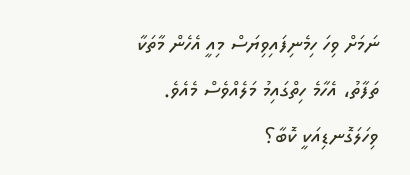ނަމަށް ވިހަ ހިމެނިފައިވިޔަސް މިއީ އެހެން މާތަކާ ތަފާތު، އެހާމެ ހިތްގައިމު މަލެއްވެސް މެއެވެ.
ވިހަލަގޮނޑިއަކީ ކޮބާ؟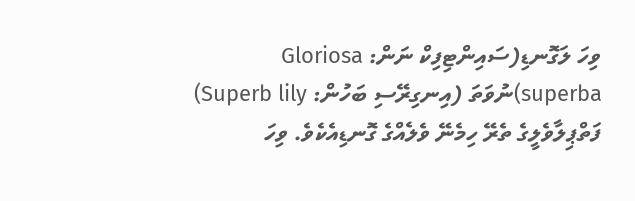ވިހަ ލަގޮނޑި(ސައިންޓިފިކް ނަން: Gloriosa superba)ނުވަތަ (އިނގިރޭސި ބަހުން: Superb lily) ފަތްޕިލާވެލީގެ ތެރޭ ހިމެނޭ ވެލެއްގެ ގޮނޑިއެކެވެ. ވިހަ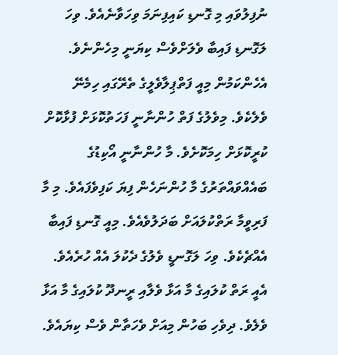ނުފިލުވައި މި ގޮނޑި ކައިފިނަމަ ވިހަވާނެއެވެ. ވިހަ ލަގޮނޑި ފައިބާ ވެލަށްވެސް ކިޔަނީ މިހެންނެވެ. އެހެންކަމުން މިއީ ފަތްޕިލާވެލީގެ ތެރޭގައި ހިމެނޭ ވެލެކެވެ. މިވެލުގެ ފަތް ހުންނާނީ ފަހަތުކޮޅަށް ފުޅާކޮށް ކުރީކޮޅަށް ހިމަކޮށެވެ. މާ ހުންނާނީ އޯކިޑުގެ ބައެއްވައްތަރުގެ މާ ހުންނަހެން ފިޔަ ކަފިވެފައެވެ. މި މާ ފަރިވީމާ ރަތްކުލައަށް ބަދަލުވެއެވެ. މިއީ ގޮނޑި ފައިބާ އެއްޗެކެވެ. ވިހަ ލަގޮނޑީ ވެލުގެ ދެކުލަ އެއް ހުރެއެވެ. އެއީ ރަތް ކުލައިގެ މާ އަޅާ ވެލާއި ރީނދޫ ކުލައިގެ މާ އަޅާ ވެލެވެ. ދިވެހި ބަހުން މިއަށް ވެހަތާން ވެސް ކިޔައެވެ.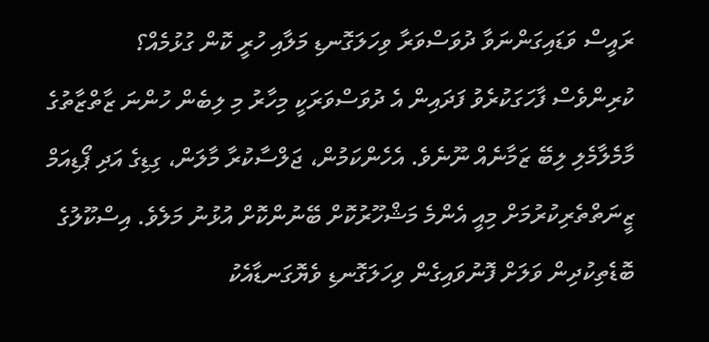ރައީސް ވަޑައިގަންނަވާ ދުވަސްވަރާ ވިހަލަގޮނޑި މަލާއި ހުރީ ކޮން ގުޅުމެއް؟
ކުރިންވެސް ފާހަގަކުރެވު ފަދައިން އެ ދުވަސްވަރަކީ މިހާރު މި ލިބެން ހުންނަ ޒާތްޒާތުގެ މާމެލާމެލި ލިބޭ ޒަމާނެއް ނޫނެވެ. އެހެންކަމުން، ޖަލްސާކުރާ މާލަން، ގިޑިގެ އަދި ޕޯޑިއަމް ޒީނަތްތެރިކުރުމަށް މިއީ އެންމެ މަޝްހޫރުކޮށް ބޭނުންކޮށް އުޅުނު މަލެވެ. އިސްކޫލުގެ ބޮޑެތިކުދިން ވަލަށް ފޮނުވައިގެން ވިހަލަގޮނޑި ވެޔޮގަނޑާއެކު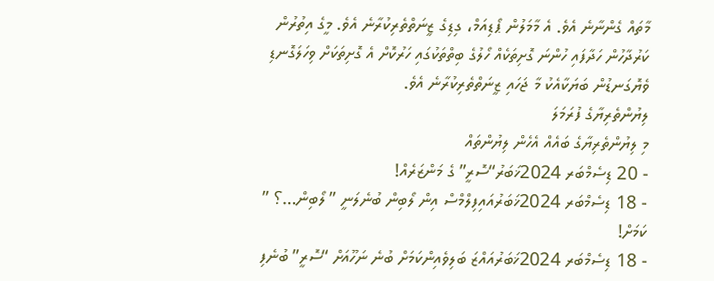މާތައް ގެންނާނެ އެވެ. އެ މާމަލުން ޕޯޑިއަމް، ގިޑިގެ ޒީނަތްތެރިކުރާނެ އެވެ. މީގެ އިތުރުން ކަރުދާހުން ހަދާފައި ހުންނަ ގޮށިތަކެއް ހޯލުގެ ބިތްތަކުގައި ހަރުކޮށް އެ ގޮށިތަކަށް ވިހަލަގޮނޑި ވެޔޮގަނޑުން ބަޔަކާއެކު މާ ޖަހައި ޒީނަތްތެރިކުރާނެ އެވެ.
ލިޔުންތެރިޔާގެ ފުރަމަލަ
މި ލިޔުންތެރިޔާގެ ބައެއް އެހެން ލިޔުންތައް
- 20 ޑިސެމްބަރ 2024ޚަބަރު“ސޮރީ” ގެ މަންޒަރެއް!
- 18 ޑިސެމްބަރ 2024ޚަބަރުއައިފިލްމްސް އިން ލޯބިން ބުނެލަނީ ” ލޯބިން…؟ ” ކަމަށް!
- 18 ޑިސެމްބަރ 2024ޚަބަރުއައްޒަ ބަލިވެއިންކަމަށް ބުނެ ނަހޫއަށް “ސޮރީ” ބުނެފި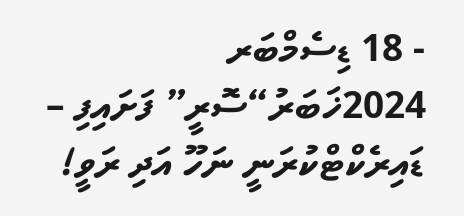- 18 ޑިސެމްބަރ 2024ޚަބަރު“ސޮރީ” ފަށައިފި – ޑައިރެކްޓްކުރަނީ ނަހޫ އަދި ރަވީ!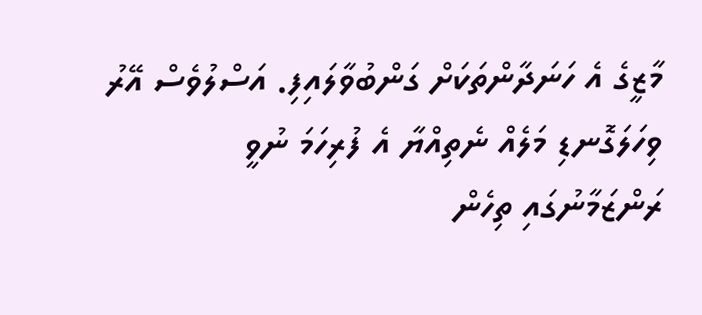މާޒީގެ އެ ހަނަދާންތަކަށް ގަންބުވާލައިފި. އަސްލުވެސް އޭރު ވިހަލަގޮނޑި މަލެއް ނެތިއްޔާ އެ ފުރިހަމަ ނުވީ
ރަންޒަމާނުގައި ތިހެން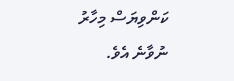ކަންވިޔަސް މިހާރު ނުވާނެ އެވެ.